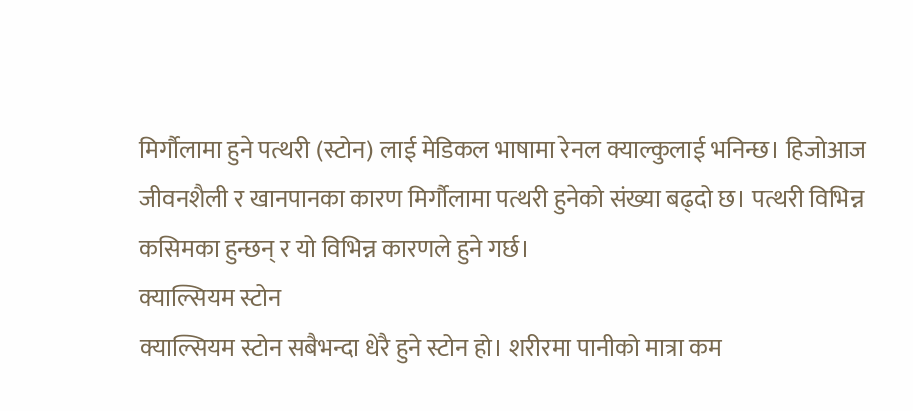मिर्गौलामा हुने पत्थरी (स्टोन) लाई मेडिकल भाषामा रेनल क्याल्कुलाई भनिन्छ। हिजोआज जीवनशैली र खानपानका कारण मिर्गौलामा पत्थरी हुनेको संख्या बढ्दो छ। पत्थरी विभिन्न कसिमका हुन्छन् र यो विभिन्न कारणले हुने गर्छ।
क्याल्सियम स्टोन
क्याल्सियम स्टोन सबैभन्दा धेरै हुने स्टोन हो। शरीरमा पानीको मात्रा कम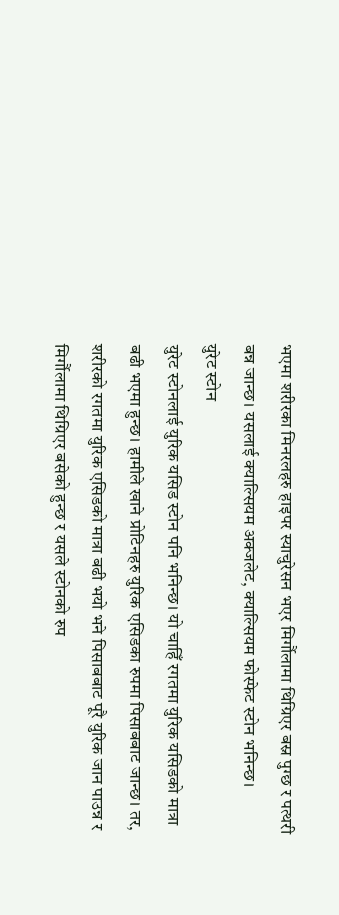भएमा शरीरका मिनरलहरु हाइपर स्याचुरेसन भएर मिर्गौलामा थिग्रिएर बस्न पुग्छ र पत्थरी बन्न जान्छ। यसलाई क्याल्सियम अक्जलेट, क्याल्सियम फोस्फेट स्टोन भनिन्छ।
युरेट स्टोन
युरेट स्टोनलाई युरिक यसिड स्टोन पनि भनिन्छ। यो चाहिँ रगतमा युरिक यसिडको मात्रा बढी भएमा हुन्छ। हामीले खाने प्रोटिनहरु युरिक एसिडका रुपमा पिसाबबाट जान्छ। तर, शरीरको रगतमा युरिक एसिडको मात्रा बढी भयो भने पिसाबबाट पूरै युरिक जान पाउन्न र मिर्गौलामा थिग्रिएर बसेको हुन्छ र यसले स्टोनको रुप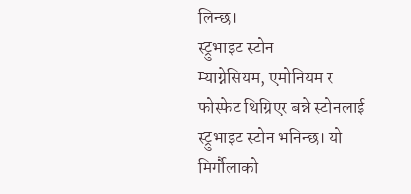लिन्छ।
स्ट्रुभाइट स्टोन
म्याग्नेसियम, एमोनियम र फोस्फेट थिग्रिएर बन्ने स्टोनलाई स्ट्रुभाइट स्टोन भनिन्छ। यो मिर्गौलाको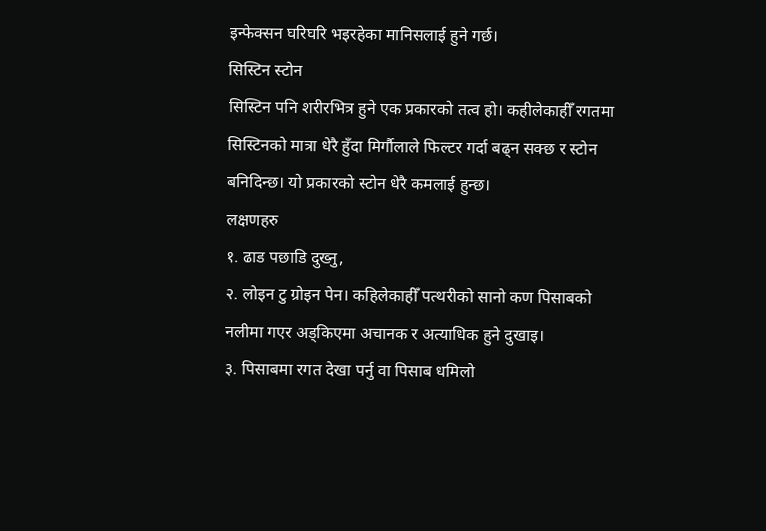इन्फेक्सन घरिघरि भइरहेका मानिसलाई हुने गर्छ।
सिस्टिन स्टोन
सिस्टिन पनि शरीरभित्र हुने एक प्रकारको तत्व हो। कहीलेकाहीँ रगतमा सिस्टिनको मात्रा धेरै हुँदा मिर्गौलाले फिल्टर गर्दा बढ्न सक्छ र स्टोन बनिदिन्छ। यो प्रकारको स्टोन धेरै कमलाई हुन्छ।
लक्षणहरु
१. ढाड पछाडि दुख्नु,
२. लोइन टु ग्रोइन पेन। कहिलेकाहीँ पत्थरीको सानो कण पिसाबको नलीमा गएर अड्किएमा अचानक र अत्याधिक हुने दुखाइ।
३. पिसाबमा रगत देखा पर्नु वा पिसाब धमिलो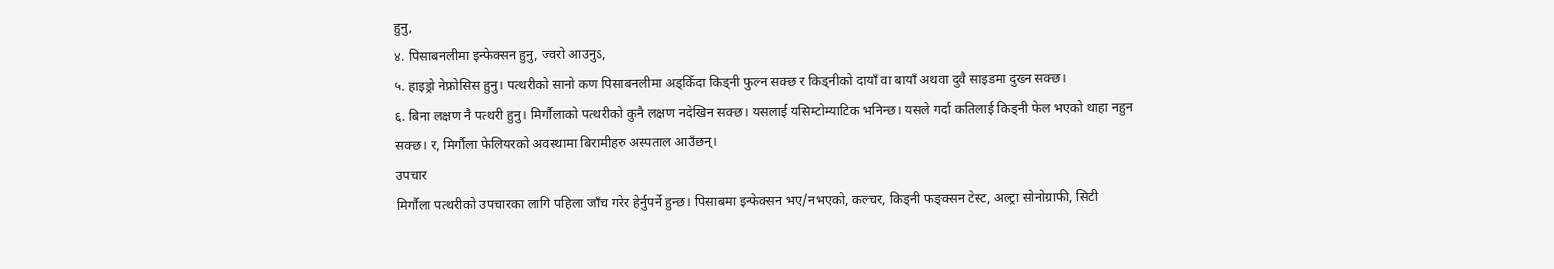हुनु,
४. पिसाबनलीमा इन्फेक्सन हुनु, ज्वरो आउनुऽ,
५. हाइड्रो नेफ्रोसिस हुनु। पत्थरीको सानो कण पिसाबनलीमा अड्किँदा किड्नी फुल्न सक्छ र किड्नीको दायाँ वा बायाँ अथवा दुवै साइडमा दुख्न सक्छ।
६. बिना लक्षण नै पत्थरी हुनु। मिर्गौलाको पत्थरीको कुनै लक्षण नदेखिन सक्छ। यसलाई यसिम्टोम्याटिक भनिन्छ। यसले गर्दा कतिलाई किड्नी फेल भएको थाहा नहुन सक्छ। र, मिर्गौला फेलियरको अवस्थामा बिरामीहरु अस्पताल आउँछन्।
उपचार
मिर्गौला पत्थरीको उपचारका लागि पहिला जाँच गरेर हेर्नुपर्ने हुन्छ। पिसाबमा इन्फेक्सन भए/नभएको, कल्चर, किड्नी फङ्क्सन टेस्ट, अल्ट्रा सोनोग्राफी, सिटी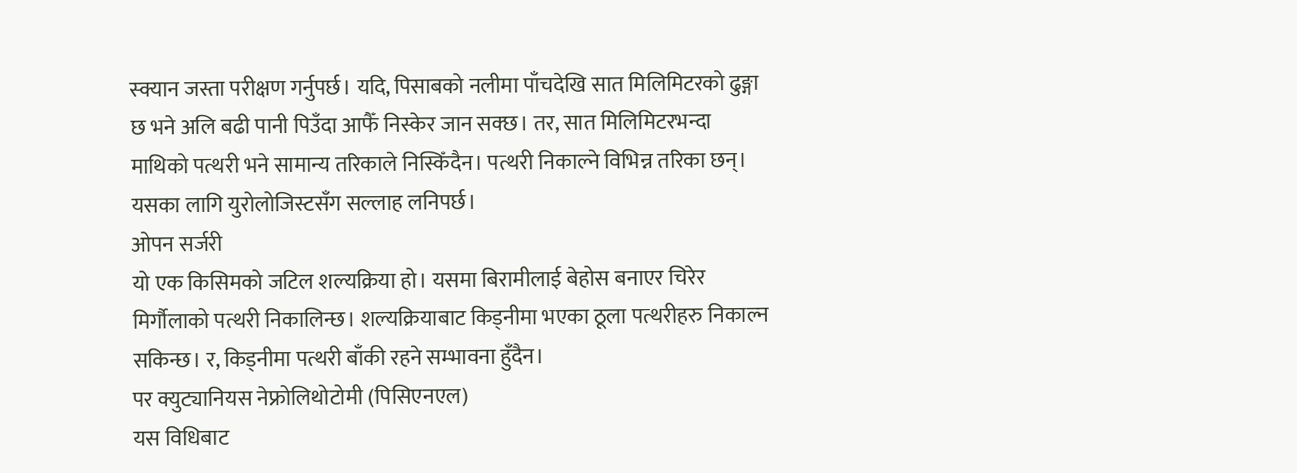स्क्यान जस्ता परीक्षण गर्नुपर्छ। यदि, पिसाबको नलीमा पाँचदेखि सात मिलिमिटरको ढुङ्गा छ भने अलि बढी पानी पिउँदा आफैँ निस्केर जान सक्छ। तर, सात मिलिमिटरभन्दा माथिको पत्थरी भने सामान्य तरिकाले निस्किँदैन। पत्थरी निकाल्ने विभिन्न तरिका छन्। यसका लागि युरोलोजिस्टसँग सल्लाह लनिपर्छ।
ओपन सर्जरी
यो एक किसिमको जटिल शल्यक्रिया हो। यसमा बिरामीलाई बेहोस बनाएर चिरेर मिर्गौलाको पत्थरी निकालिन्छ। शल्यक्रियाबाट किड्नीमा भएका ठूला पत्थरीहरु निकाल्न सकिन्छ। र, किड्नीमा पत्थरी बाँकी रहने सम्भावना हुँदैन।
पर क्युट्यानियस नेफ्रोलिथोटोमी (पिसिएनएल)
यस विधिबाट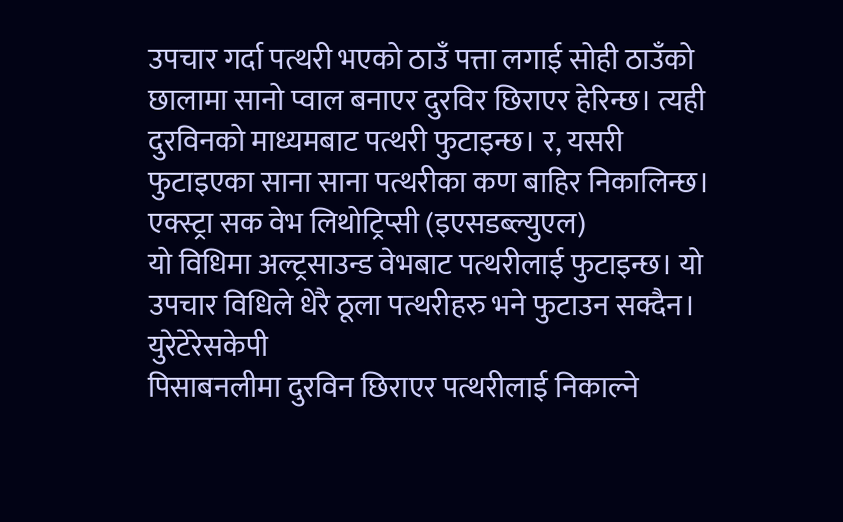उपचार गर्दा पत्थरी भएको ठाउँ पत्ता लगाई सोही ठाउँको छालामा सानो प्वाल बनाएर दुरविर छिराएर हेरिन्छ। त्यही दुरविनको माध्यमबाट पत्थरी फुटाइन्छ। र, यसरी फुटाइएका साना साना पत्थरीका कण बाहिर निकालिन्छ।
एक्स्ट्रा सक वेभ लिथोट्रिप्सी (इएसडब्ल्युएल)
यो विधिमा अल्ट्रसाउन्ड वेभबाट पत्थरीलाई फुटाइन्छ। यो उपचार विधिले धेरै ठूला पत्थरीहरु भने फुटाउन सक्दैन।
युरेटेरेसकेपी
पिसाबनलीमा दुरविन छिराएर पत्थरीलाई निकाल्ने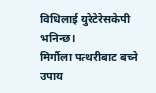विधिलाई युरेटेरेसकेपी भनिन्छ।
मिर्गौला पत्थरीबाट बच्ने उपाय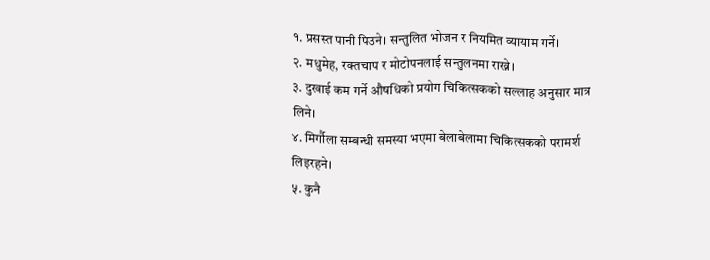१. प्रसस्त पानी पिउने। सन्तुलित भोजन र नियमित व्यायाम गर्ने।
२. मधुमेह, रक्तचाप र मोटोपनलाई सन्तुलनमा राख्ने।
३. दुखाई कम गर्ने औषधिको प्रयोग चिकित्सकको सल्लाह अनुसार मात्र लिने।
४. मिर्गौला सम्बन्धी समस्या भएमा बेलाबेलामा चिकित्सकको परामर्श लिइरहने।
५. कुनै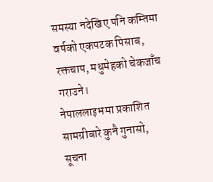समस्या नदेखिए पनि कम्तिमा वर्षको एकपटक पिसाब, रक्तचाप, मधुमेहको चेकजाँच गराउने।
नेपाललाइभमा प्रकाशित सामग्रीबारे कुनै गुनासो,
सूचना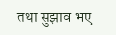तथा सुझाव भए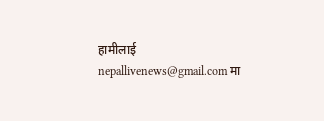हामीलाई nepallivenews@gmail.com मा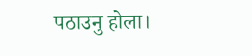पठाउनु होला।